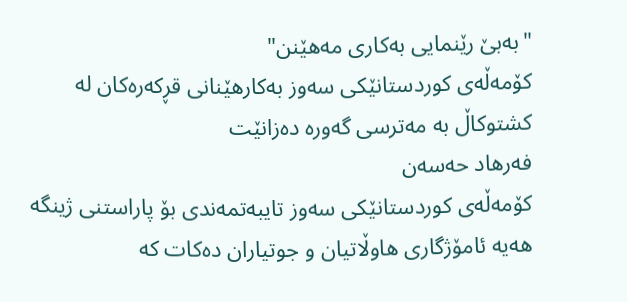"بەبێ رێنمایی بەکاری مەهێنن"
کۆمەڵەی کوردستانێکی سەوز بەکارهێنانی قڕکەرەکان لە کشتوکاڵ بە مەترسی گەورە دەزانێت
فەرهاد حەسەن
کۆمەڵەی کوردستانێکی سەوز تایبەتمەندی بۆ پاراستنی ژینگە هەیە ئامۆژگاری هاوڵاتیان و جوتیاران دەکات کە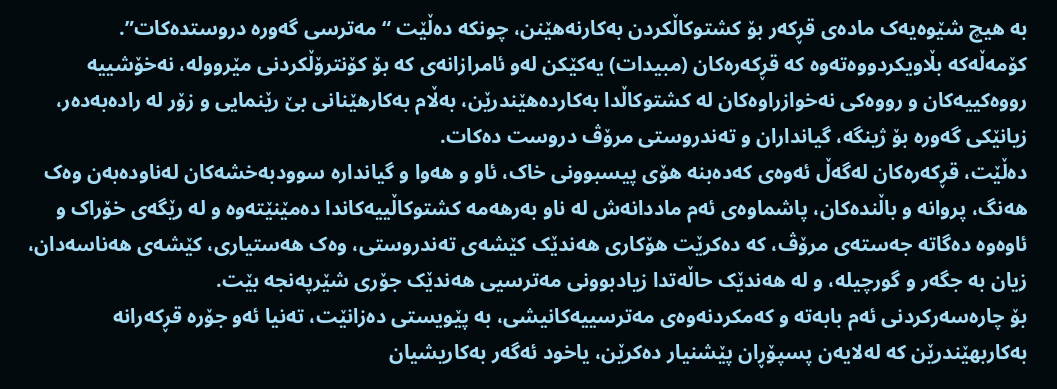بە هیچ شێوەیەک مادەی قڕکەر بۆ کشتوکاڵکردن بەکارنەهێنن، چونکە دەڵێت “مەترسی گەورە دروستدەکات”.
کۆمەڵەکە بڵاویکردووەتەوە کە قڕکەرەکان (مبیدات) یەکێکن لەو ئامرازانەی کە بۆ کۆنترۆڵکردنی مێروولە، نەخۆشییە رووەکییەکان و رووەکی نەخوازراوەکان لە کشتوکاڵدا بەکاردەهێندرێن، بەڵام بەکارهێنانی بێ رێنمایی و زۆر لە رادەبەدەر، زیانێکی گەورە بۆ ژینگە، گیانداران و تەندروستی مرۆڤ دروست دەکات.
دەڵێت، قڕکەرەکان لەگەڵ ئەوەی کەدەبنە هۆی پیسبوونی خاک، ئاو و هەوا و گیاندارە سوودبەخشەکان لەناودەبەن وەک هەنگ، پروانە و باڵندەکان، پاشماوەی ئەم ماددانەش لە ناو بەرهەمە کشتوکاڵییەکاندا دەمێنێتەوە و لە رێگەی خۆراک و ئاوەوە دەگاتە جەستەی مرۆڤ، کە دەکرێت هۆکاری هەندێک کێشەی تەندروستی، وەک هەستیاری، کێشەی هەناسەدان، زیان بە جگەر و گورچیلە، و لە هەندێک حاڵەتدا زیادبوونی مەترسیی هەندێک جۆری شێرپەنجە بێت.
بۆ چارەسەرکردنی ئەم بابەتە و کەمکردنەوەی مەترسییەکانیشی، بە پێویستی دەزانێت، تەنیا ئەو جۆرە قڕکەرانە بەکاربهێندرێن کە لەلایەن پسپۆڕان پێشنیار دەکرێن، یاخود ئەگەر بەکاریشیان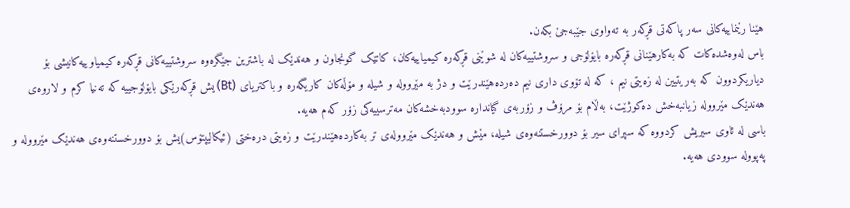هێنا رێنماییەکانی سەر پاکەتی قڕکەر بە تەواوی جێبەجێ بکەن.
باس لەوەشدەکات کە بەکارهێنانی قڕکەرە بایۆلۆجی و سروشتییەکان لە شوێنی قڕکەرە کیمیاییەکان، کاتێک گونجاون و هەندێک لە باشترین جێگرەوە سروشتییەکانی قڕکەرە کیمیاوییەکانیشی بۆ دیاریکردوون کە بەریتیین لە زەیتی نیم ، کە لە تۆوی داری نیم دەردەهێندرێت و دژ بە مێروولە و شیلە و مۆڵەکان کاریگەرە و باکتریای (Bt) یش قڕکەرێکی بایۆلۆجییە کە تەنیا کرم و لاروەی هەندێک مێروولە زیانبەخش دەکوژێت، بەڵام بۆ مرۆڤ و زۆربەی گیاندارە سوودبەخشەکان مەترسییەکی زۆر کەم هەیە.
باسی لە ئاوی سیریش کردووە کە سپرای سیر بۆ دوورخستنەوەی شیلە، مێش و هەندێک مێروولەی تر بەکاردەهێندرێت و زەیتی درەختی (ئیکالیپتۆس)یش بۆ دوورخستنەوەی هەندێک مێروولە و پەپوولە سوودی هەیە.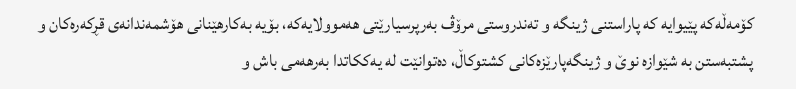کۆمەڵەکە پێیوایە کە پاراستنی ژینگە و تەندروستی مرۆڤ بەرپرسیارێتی هەموولایەکە، بۆیە بەکارهێنانی هۆشمەندانەی قڕکەرەکان و پشتبەستن بە شێوازە نوێ و ژینگەپارێزەکانی کشتوکاڵ، دەتوانێت لە یەککاتدا بەرهەمی باش و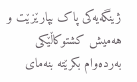ژینگەیەکی پاک بپارێزێت و هەمیش کشتوکاڵێکی بەردەوام بکرێتە بنەمای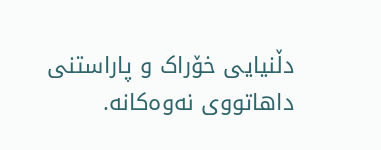دڵنیایی خۆراک و پاراستنی داهاتووی نەوەکانە.